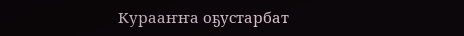Курааҥҥа оҕустарбат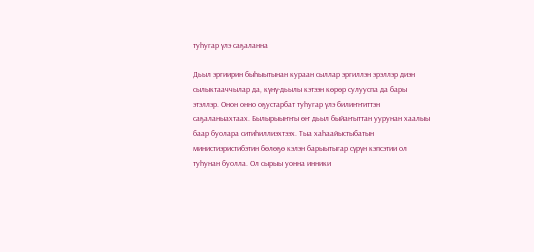туһугар үлэ саҕаланна

Дьыл эргиирин быһыытынан кураан сыллар эргиллэн эрэллэр диэн сылыктааччылар да, күнү-дьылы кэтээн көрөр сулууспа да бары этэллэр. Онон онно оҕустарбат туһугар үлэ билиҥҥиттэн саҕаланыахтаах. Былырыыҥҥы өҥ дьыл быйаҥыттан уурунан хаалыы баар буолара ситиһиллиэхтээх. Тыа хаһаайыстыбатын министиэристибэтин бөлөҕө кэлэн барыытыгар сүрүн кэпсэтии ол туһунан буолла. Ол сырыы уонна инники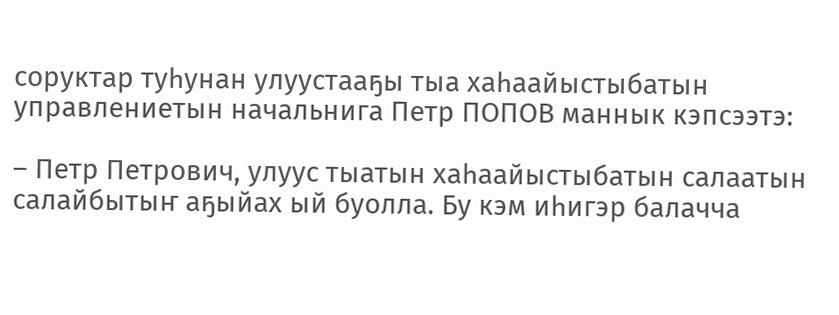соруктар туһунан улуустааҕы тыа хаһаайыстыбатын управлениетын начальнига Петр ПОПОВ маннык кэпсээтэ:

– Петр Петрович, улуус тыатын хаһаайыстыбатын салаатын салайбытыҥ аҕыйах ый буолла. Бу кэм иһигэр балачча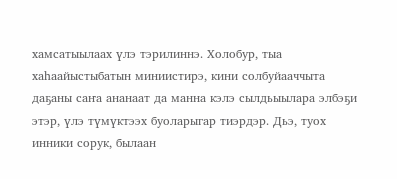хамсатыылаах үлэ тэрилиннэ. Холобур, тыа хаһаайыстыбатын миниистирэ, кини солбуйааччыта даҕаны саҥа ананаат да манна кэлэ сылдьыылара элбэҕи этэр, үлэ түмүктээх буоларыгар тиэрдэр. Дьэ, туох инники сорук, былаан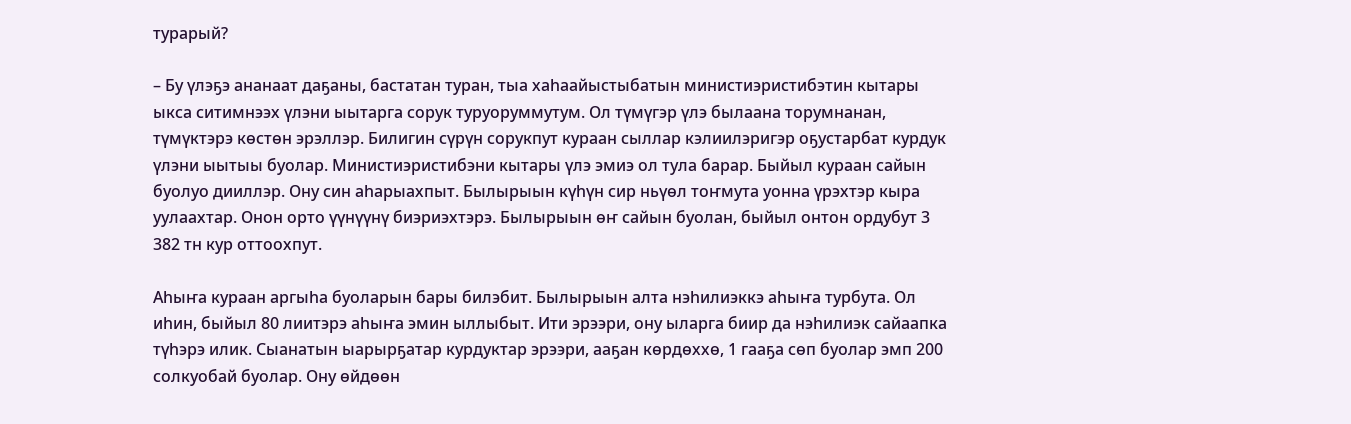турарый?

– Бу үлэҕэ ананаат даҕаны, бастатан туран, тыа хаһаайыстыбатын министиэристибэтин кытары ыкса ситимнээх үлэни ыытарга сорук туруоруммутум. Ол түмүгэр үлэ былаана торумнанан, түмүктэрэ көстөн эрэллэр. Билигин сүрүн сорукпут кураан сыллар кэлиилэригэр оҕустарбат курдук үлэни ыытыы буолар. Министиэристибэни кытары үлэ эмиэ ол тула барар. Быйыл кураан сайын буолуо дииллэр. Ону син аһарыахпыт. Былырыын күһүн сир ньүөл тоҥмута уонна үрэхтэр кыра уулаахтар. Онон орто үүнүүнү биэриэхтэрэ. Былырыын өҥ сайын буолан, быйыл онтон ордубут 3 382 тн кур оттоохпут.

Аһыҥа кураан аргыһа буоларын бары билэбит. Былырыын алта нэһилиэккэ аһыҥа турбута. Ол иһин, быйыл 80 лиитэрэ аһыҥа эмин ыллыбыт. Ити эрээри, ону ыларга биир да нэһилиэк сайаапка түһэрэ илик. Сыанатын ыарырҕатар курдуктар эрээри, ааҕан көрдөххө, 1 гааҕа сөп буолар эмп 200 солкуобай буолар. Ону өйдөөн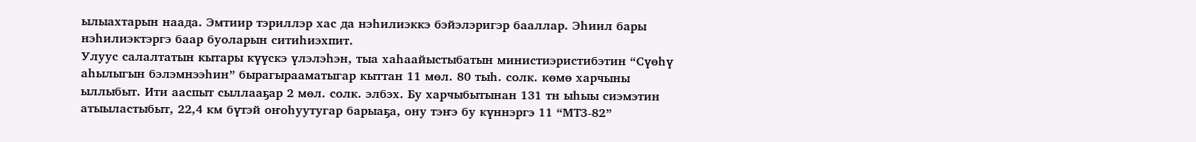ылыахтарын наада. Эмтиир тэриллэр хас да нэһилиэккэ бэйэлэригэр бааллар. Эһиил бары нэһилиэктэргэ баар буоларын ситиһиэхпит.
Улуус салалтатын кытары күүскэ үлэлэһэн, тыа хаһаайыстыбатын министиэристибэтин “Сүөһү аһылыгын бэлэмнээһин” бырагырааматыгар кыттан 11 мөл. 80 тыһ. солк. көмө харчыны ыллыбыт. Ити ааспыт сыллааҕар 2 мөл. солк. элбэх. Бу харчыбытынан 131 тн ыһыы сиэмэтин атыыластыбыт, 22,4 км бүтэй оҥоһуутугар барыаҕа, ону тэҥэ бу күннэргэ 11 “МТЗ-82”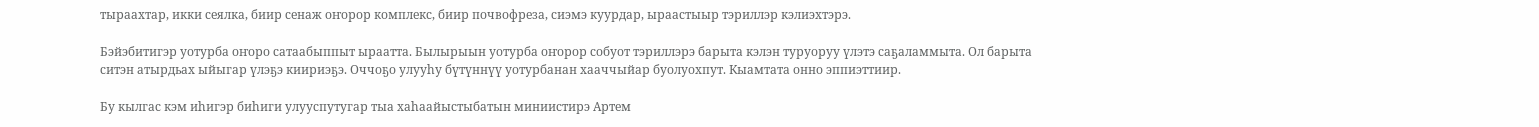тыраахтар, икки сеялка, биир сенаж оҥорор комплекс, биир почвофреза, сиэмэ куурдар, ыраастыыр тэриллэр кэлиэхтэрэ.

Бэйэбитигэр уотурба оҥоро сатаабыппыт ыраатта. Былырыын уотурба оҥорор собуот тэриллэрэ барыта кэлэн туруоруу үлэтэ саҕаламмыта. Ол барыта ситэн атырдьах ыйыгар үлэҕэ киириэҕэ. Оччоҕо улууһу бүтүннүү уотурбанан хааччыйар буолуохпут. Кыамтата онно эппиэттиир.

Бу кылгас кэм иһигэр биһиги улууспутугар тыа хаһаайыстыбатын миниистирэ Артем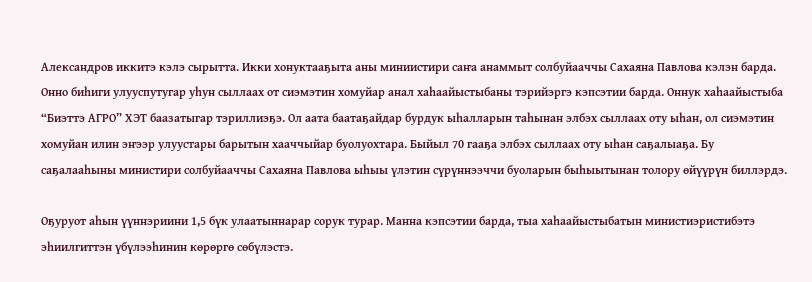Александров иккитэ кэлэ сырытта. Икки хонуктааҕыта аны миниистири саҥа анаммыт солбуйааччы Сахаяна Павлова кэлэн барда. Онно биһиги улууспутугар уһун сыллаах от сиэмэтин хомуйар анал хаһаайыстыбаны тэрийэргэ кэпсэтии барда. Оннук хаһаайыстыба “Биэттэ АГРО” ХЭТ баазатыгар тэриллиэҕэ. Ол аата баатаҕайдар бурдук ыһалларын таһынан элбэх сыллаах оту ыһан, ол сиэмэтин хомуйан илин эҥээр улуустары барытын хааччыйар буолуохтара. Быйыл 70 гааҕа элбэх сыллаах оту ыһан саҕалыаҕа. Бу саҕалааһыны министири солбуйааччы Сахаяна Павлова ыһыы үлэтин сүрүннээччи буоларын быһыытынан толору өйүүрүн биллэрдэ.

Оҕуруот аһын үүннэриини 1,5 бүк улаатыннарар сорук турар. Манна кэпсэтии барда, тыа хаһаайыстыбатын министиэристибэтэ эһиилгиттэн үбүлээһинин көрөргө сөбүлэстэ.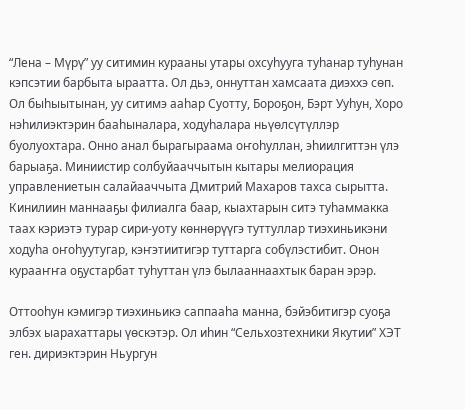“Лена – Мүрү” уу ситимин курааны утары охсуһууга туһанар туһунан кэпсэтии барбыта ыраатта. Ол дьэ, оннуттан хамсаата диэххэ сөп. Ол быһыытынан, уу ситимэ ааһар Суотту, Бороҕон, Бэрт Ууһун, Хоро нэһилиэктэрин бааһыналара, ходуһалара ньүөлсүтүллэр буолуохтара. Онно анал бырагыраама оҥоһуллан, эһиилгиттэн үлэ барыаҕа. Миниистир солбуйааччытын кытары мелиорация управлениетын салайааччыта Дмитрий Махаров тахса сырытта. Кинилиин маннааҕы филиалга баар, кыахтарын ситэ туһаммакка таах кэриэтэ турар сири-уоту көннөрүүгэ туттуллар тиэхиньикэни ходуһа оҥоһуутугар, кэҥэтиитигэр туттарга собүлэстибит. Онон курааҥҥа оҕустарбат туһуттан үлэ былааннаахтык баран эрэр.

Оттооһун кэмигэр тиэхиньикэ саппааһа манна, бэйэбитигэр суоҕа элбэх ыарахаттары үөскэтэр. Ол иһин “Сельхозтехники Якутии” ХЭТ ген. дириэктэрин Ньургун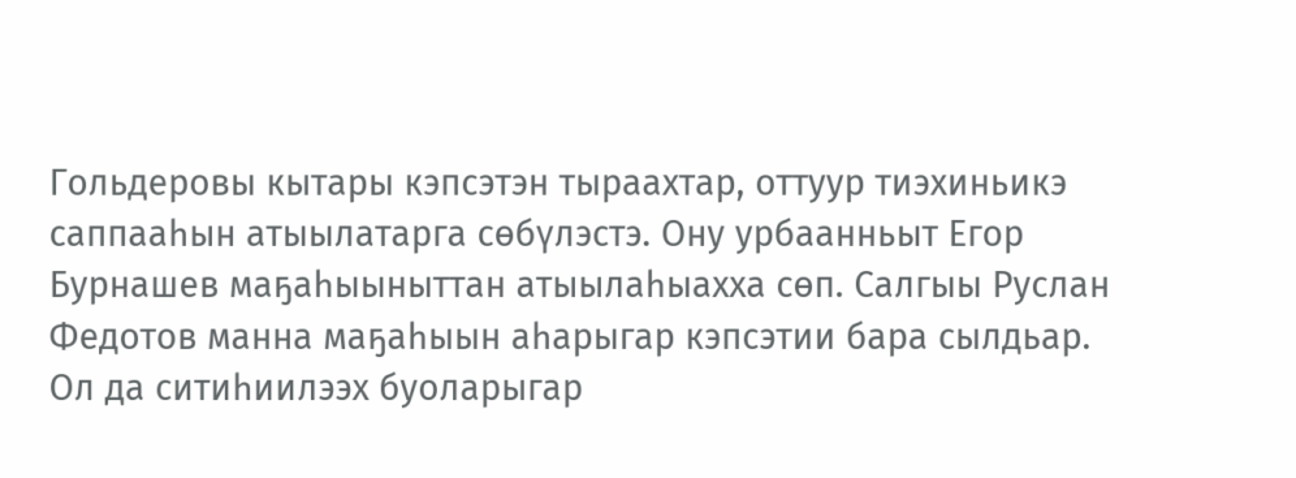Гольдеровы кытары кэпсэтэн тыраахтар, оттуур тиэхиньикэ саппааһын атыылатарга сөбүлэстэ. Ону урбаанньыт Егор Бурнашев маҕаһыыныттан атыылаһыахха сөп. Салгыы Руслан Федотов манна маҕаһыын аһарыгар кэпсэтии бара сылдьар. Ол да ситиһиилээх буоларыгар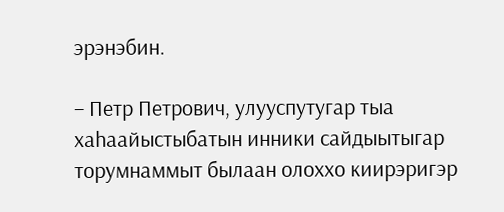эрэнэбин.

– Петр Петрович, улууспутугар тыа хаһаайыстыбатын инники сайдыытыгар торумнаммыт былаан олоххо киирэригэр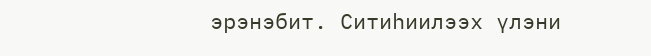эрэнэбит. Ситиһиилээх үлэни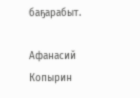баҕарабыт.

Афанасий Копырин